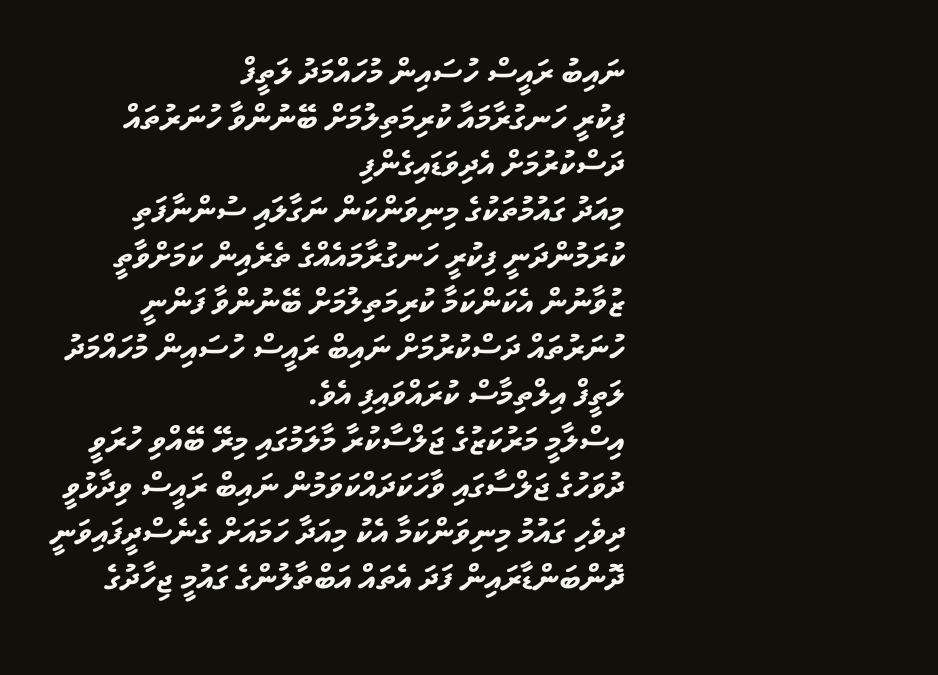ނައިބު ރައީސް ހުސައިން މުހައްމަދު ލަތީފް
ފިކުރީ ހަނގުރާމައާ ކުރިމަތިލުމަށް ބޭނުންވާ ހުނަރުތައް ދަސްކުރުމަށް އެދިވަޑައިގެންފި
މިއަދު ގައުމުތަކުގެ މިނިވަންކަން ނަގާލައި ސުންނާފަތި ކުރަމުންދަނީ ފިކުރީ ހަނގުރާމައެއްގެ ތެރެއިން ކަމަށްވާތީ ޒުވާނުން އެކަންކަމާ ކުރިމަތިލުމަށް ބޭނުންވާ ފަންނީ ހުނަރުތައް ދަސްކުރުމަށް ނައިބް ރައީސް ހުސައިން މުހައްމަދު ލަތީފް އިލްތިމާސް ކުރައްވައިފި އެވެ.
އިސްލާމީ މަރުކަޒުގެ ޖަލްސާކުރާ މާލަމުގައި މިރޭ ބޭއްވި ހުރަވީ ދުވަހުގެ ޖަލްސާގައި ވާހަކަދައްކަވަމުން ނައިބް ރައީސް ވިދާޅުވީ ދިވެހި ގައުމު މިނިވަންކަމާ އެކު މިއަދާ ހަމައަށް ގެނެސްދީފައިވަނީ ދޮންބަންޑާރައިން ފަދަ އެތައް އަބްތާލުންގެ ގައުމީ ޖިހާދުގެ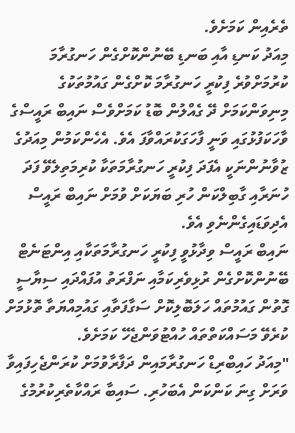ތެރެއިން ކަމަށެވެ.
މިއަދު ކަނޑި އާއި ބަނޑި ބޭނުންކޮށްގެން ހަނގުރާމަ ކުރުމަށްވުރެ ފިކުރީ ހަނގުރާމަ ކޮށްގެން ގައުމުތަކުގެ މިނިވަންކަމަށް ދޭ ގެއްލުން ބޮޑު ކަމަށްވެސް ނައިބް ރައީސްގެ ވާހަކަފުޅުގައި ވަނީ ފާހަގަކުރައްވާފަ އެވެ. އެހެންކަމުން މިއަދުގެ ޒުވާނުންނަކީ އެފަދަ ފިކުރީ ހަނގުރާމަތަކާ ކުރިމަތިލެވޭ ފަދަ ހުނަރާއި ގާބިލްކަން ހުރި ބަޔަކަށް ވުމަށް ނައިބް ރައީސް އެދިވަޑައިގެންނެވި އެވެ.
ނައިބް ރައީސް ވިދާޅުވީ ފިކުރީ ހަނގުރާމަތަކާއި އިންޓަނެޓް ބޭނުންކޮށްގެން ރުޅިވެރިކަމާއި ނަފްރަތު އުފައްދައި ސިޔާސީ ގޮތުން ގައުމުތައް ހަލަބޮލިކޮށް ސަގާފަތާއި ގައުމިއްޔަތާ ތޮޅުމަށް ކުރެވޭ މަސައްކަތްތައް ހުއްޓުވަންޖެހޭ ކަމަށެވެ.
"މިއަދު ހައިބްރިޑް ހަނގުރާމައިން ދަފާރާވުމަށް ކުރަންޖެހިފައިވާ ވަރަށް ގިނަ ކަންކަން އެބަހުރި. ސައިބާ ރައްކާތެރިކުރުމުގެ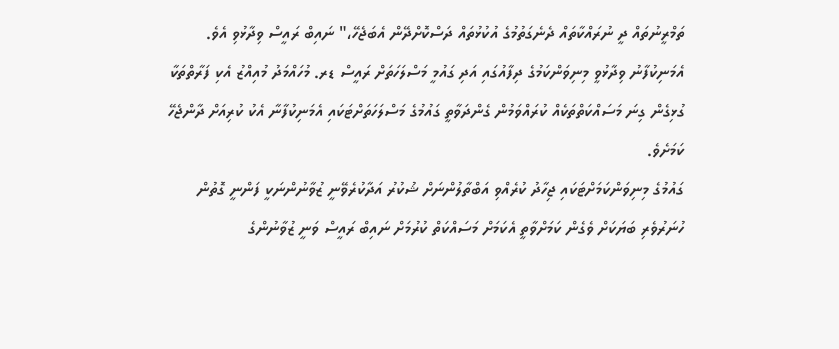ތަމްރީނުތައް ދީ ނުރައްކާތައް ދެނެގަތުމުގެ އުކުޅުތައް ދަސްކޮށްދޭން އެބަޖެހޭ،" ނައިބް ރައީސް ވިދާޅުވި އެވެ.
އެމަނިކުފާނު ވިދާޅުވީ މިނިވަންކަމުގެ ދިފާއުގައި އަދި ގައުމީ މަސްލަހަތަށް ރައީސް ޑރ. މުހައްމަދު މުއިއްޒު އެކި ފަރާތްތަކާ ގުޅިގެން ގިނަ މަސައްކަތްތަކެއް ކުރައްވަމުން ގެންދަވާތީ ގައުމުގެ މަސްލަހަތަށްޓަކައި އެމަނިކުފާނާ އެކު ކުރިއަށް ދާންޖެހޭ ކަމަށެވެ.
ގައުމުގެ މިނިވަންކަމަށްޓަކައި ޖިހާދު ކުރެއްވި އަބްތާލުންނަށް ޝުކުރު އަދާކުރެވޭނީ ޒުވާނުންނަކީ ފަންނީ ގޮތުން ހުނަރުވެރި ބަޔަކަށް ވެގެން ކަމަށްވާތީ އެކަމަށް މަސައްކަތް ކުރުމަށް ނައިބް ރައީސް ވަނީ ޒުވާނުންގެ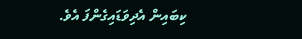ކިބައިން އެދިވަޑައިގެންފަ އެވެ.